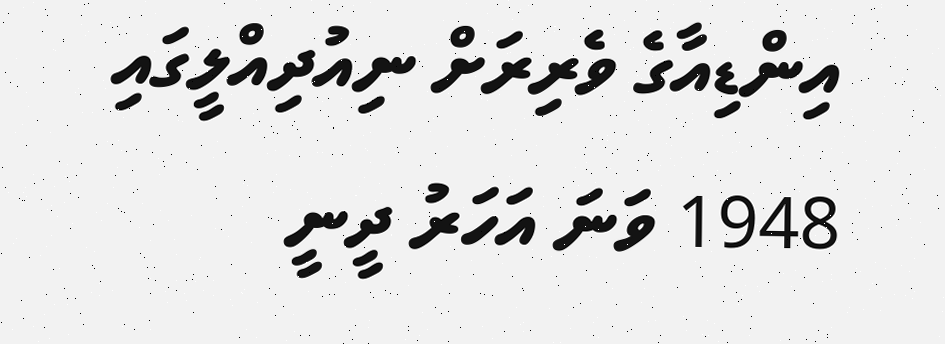އިންޑިއާގެ ވެރިރަށް ނިއުދިއްލީގައި 1948 ވަނަ އަހަރު ދީނީ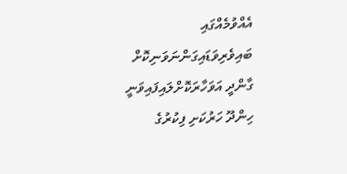އެއްވުމެއްގައި ބައިވެރިވަޑައިގަންނަވަނިކޮށް ގާންދީ އަވަހާރަކޮށްލައިފައިވަނީ ހިންދޫ ހަރުކަށި ފިކުރުގެ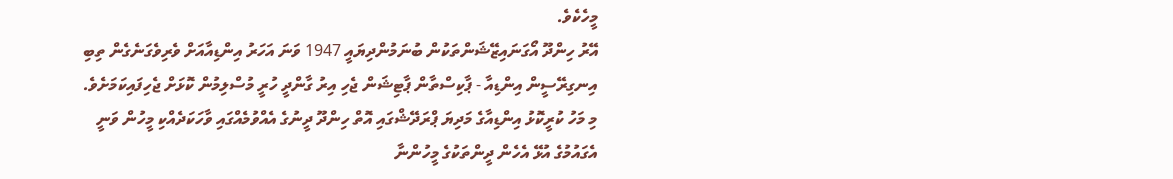މީހެކެވެ.
އޭރު ހިންދޫ އޯގަނައިޒޭޝަންތަކުން ބުނަމުންދިޔައީ 1947 ވަނަ އަހަރު އިންޑިއާއަށް ވެރިވެގަނެގެން ތިބި އިނގިރޭސީން އިންޑިއާ - ޕާކިސްތާން ޕާޓިޝަން ޖެހި އިރު ގާންދީ ހުރީ މުސްލިމުން ކޮޅަށް ޖެހިފައިކަމަށެވެ.
މި މަހު ކުރީކޮޅު އިންޑިއާގެ މަދިޔަ ޕްރަދޭޝްގައި އޮތް ހިންދޫ ދީނުގެ އެއްވުމެއްގައި ވާހަކަދެއްކި މީހުން ވަނީ އެގައުމުގެ އުޅޭ އެހެން ދީންތަކުގެ މީހުންނާ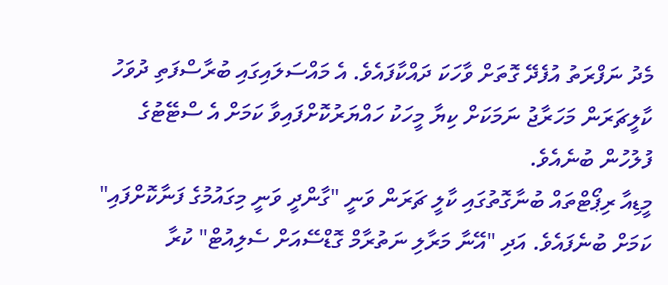މެދު ނަފްރަތު އުފެދޭ ގޮތަށް ވާހަކަ ދައްކާފައެވެ. އެ މައްސަލައިގައި ބުރާސްފަތި ދުވަހު ކާލީޗަރަން މަހަރާޖު ނަމަކަށް ކިޔާ މީހަކު ހައްޔަރުކޮށްފައިވާ ކަމަށް އެ ސްޓޭޓުގެ ފުލުހުން ބުނެއެވެ.
މީޑިއާ ރިޕޯޓްތައް ބުނާގޮތުގައި ކާލީ ޗަރަން ވަނީ "ގާންދީ ވަނީ މިގައުމުގެ ފަނާކޮށްފައި" ކަމަށް ބުނެފައެވެ. އަދި "އޭނާ މަރާލި ނަތުރާމް ގޮޑްސޭއަށް ސެލިއުޓް" ކުރާ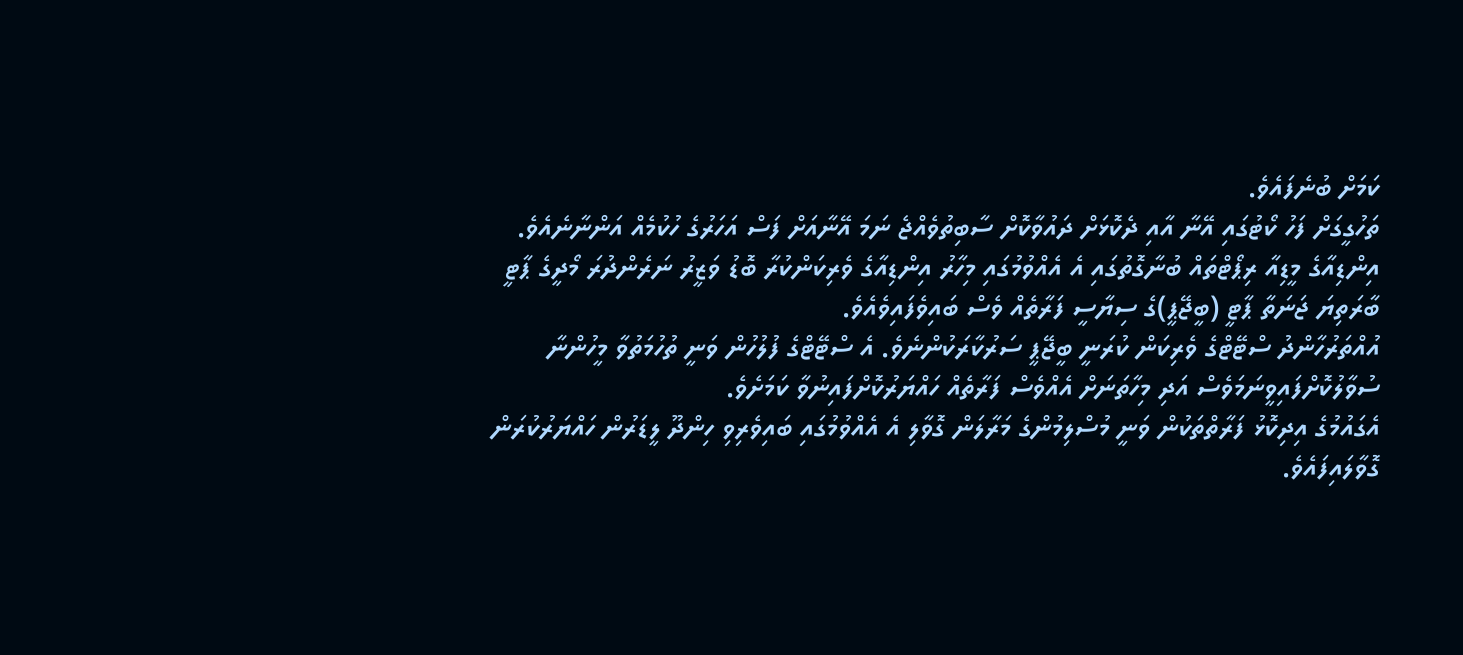ކަމަށް ބުނެފައެވެ.
ތަހުގީގަށް ފަހު ކޯޓުގައި އޭނާ އާއި ދެކޮޅަށް ދައުވާކޮށް ސާބިތުވެއްޖެ ނަމަ އޭނާއަށް ފަސް އަހަރުގެ ހުކުމެއް އަންނާނެއެވެ.
އިންޑިއާގެ މީޑިއާ ރިޕޯޓްތައް ބުނާގޮތުގައި އެ އެއްވުމުގައި މިހާރު އިންޑިއާގެ ވެރިކަންކުރާ ބޮޑު ވަޒީރު ނަރެންދުރަ މޯދީގެ ޕާޓީ ބާރަތިޔަ ޖަނަތާ ޕާޓީ (ބީޖޭޕީ)ގެ ސިޔާސީ ފަރާތެއް ވެސް ބައިވެފައިވެއެވެ.
އުއްތަރުހާންދު ސްޓޭޓްގެ ވެރިކަން ކުރަނީ ބީޖޭޕީ ސަރުކާރަކުންނެވެ. އެ ސްޓޭޓްގެ ފުލުހުން ވަނީ ތުހުމަތުވާ މީހުންނާ ސުވާލުކޮށްފައިވީނަމަވެސް އަދި މިހާތަނަށް އެއްވެސް ފަރާތެއް ހައްޔަރުކޮށްފައިނުވާ ކަމަށެވެ.
އެގައުމުގެ އިދިކޮޅު ފަރާތްތަކުން ވަނީ މުސްލިމުންގެ މަރާލަން ގޮވާލި އެ އެއްވުމުގައި ބައިވެރިވި ހިންދޫ ލީޑަރުން ހައްޔަރުކުރަން ގޮވާލައިފައެވެ.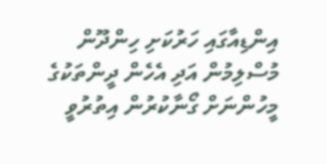އިންޑިއާގައި ހަރުކަށި ހިންދޫން މުސްލިމުން އަދި އެހެން ދީންތަކުގެ މީހުންނަށް ގޯނާކުރުން އިތުރުވީ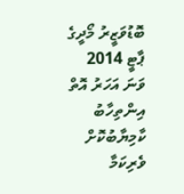ބޮޑުވަޒީރު މޯދީގެ ޕާޓީ 2014 ވަނަ އަހަރު އޮތް އިންތިހާބު ކާމިޔާބުކޮށް ވެރިކަމާ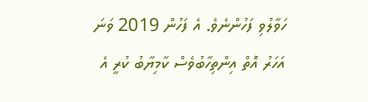ހަވާލުވި ފަހުންނެވެ. އެ ފަހުން 2019 ވަނަ އަހަރު އޮތް އިންތިހާބުވެސް ކާމިޔާބު ކުރީ އެ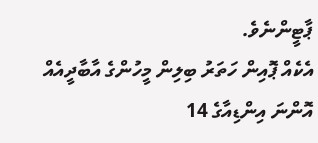ޕާޓީންނެވެ.
އެކެއް ޕޮއިން ހަތަރު ބިލިން މީހުންގެ އާބާދީއެއް އޮންނަ އިންޑިއާގެ 14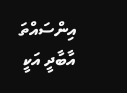އިންސައްތަ އާބާދީ އަކީ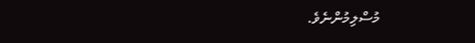މުސްލިމުންނެވެ.